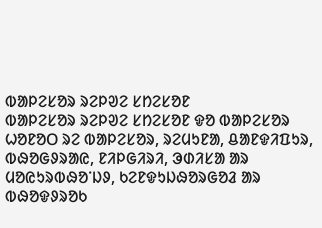ᱵᱟᱞᱮᱥᱚᱨ ᱨᱮᱞᱣᱮ ᱥᱴᱮᱥᱚᱱ
ᱵᱟᱞᱮᱥᱚᱨ ᱨᱮᱞᱣᱮ ᱥᱴᱮᱥᱚᱱ ᱫᱚ ᱵᱟᱞᱮᱥᱚᱨ ᱦᱚᱱᱚᱛ ᱨᱮ ᱵᱟᱞᱮᱥᱚᱨ, ᱨᱮᱢᱩᱱᱟ, ᱪᱟᱱᱫᱤᱯᱩᱨ, ᱵᱷᱚᱜᱽᱨᱟᱭ, ᱱᱤᱞᱜᱤᱨᱤ, ᱳᱰᱤᱥᱟ ᱟᱨ ᱢᱚᱭᱩᱨᱵᱷᱚᱸᱡᱽ, ᱠᱮᱱᱫᱩᱡᱷᱚᱨᱜᱚᱲ ᱟᱨ ᱵᱷᱚᱫᱽᱨᱚᱠ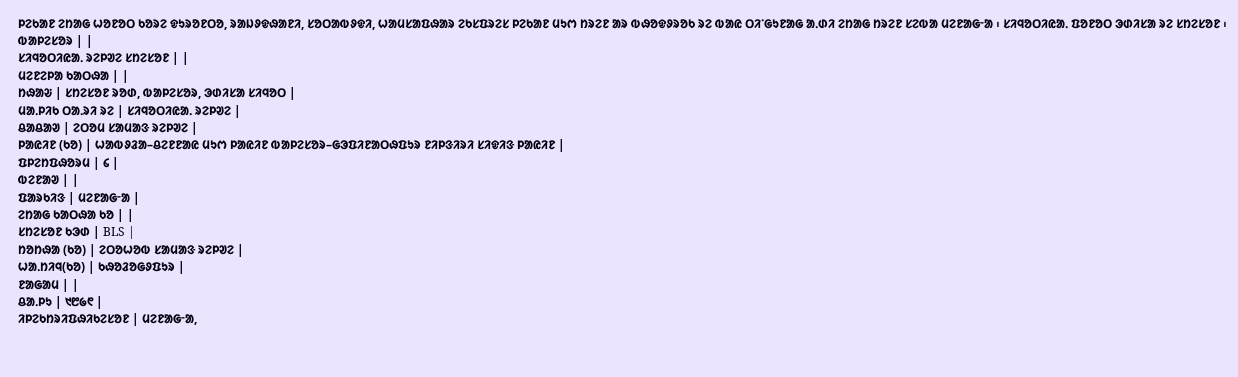ᱞᱮᱠᱟᱱ ᱮᱴᱟᱜ ᱦᱚᱱᱚᱛ ᱠᱚᱨᱮ ᱫᱩᱨᱚᱱᱛᱚ, ᱨᱟᱡᱽᱫᱷᱟᱱᱤ, ᱥᱚᱛᱟᱵᱽᱫᱤ, ᱦᱟᱢᱥᱟᱯᱷᱟᱨ ᱮᱠᱥᱯᱨᱮᱥ ᱞᱮᱠᱟᱱ ᱢᱩᱬ ᱴᱨᱮᱱ ᱟᱨ ᱵᱷᱚᱫᱽᱨᱚᱠ ᱨᱮ ᱵᱟᱭ ᱛᱤᱸᱜᱩᱱᱟᱜ ᱟᱹᱰᱤ ᱮᱴᱟᱜ ᱴᱨᱮᱱ ᱥᱮᱵᱟ ᱢᱮᱱᱟᱜᱼᱟ ᱾ ᱥᱤᱧᱚᱛᱤᱭᱟᱹ ᱯᱚᱱᱚᱛ ᱳᱰᱤᱥᱟ ᱨᱮ ᱥᱴᱮᱥᱚᱱ ᱾
ᱵᱟᱞᱮᱥᱚᱨ | |
ᱥᱤᱧᱚᱛᱤᱭᱟᱹ ᱨᱮᱞᱣᱮ ᱥᱴᱮᱥᱚᱱ | |
ᱢᱮᱱᱮᱞᱟ ᱠᱟᱛᱷᱟ | |
ᱴᱷᱟᱶ | ᱥᱴᱮᱥᱚᱱ ᱨᱚᱰ, ᱵᱟᱞᱮᱥᱚᱨ, ᱳᱰᱤᱥᱟ ᱥᱤᱧᱚᱛ |
ᱢᱟᱹᱞᱤᱠ ᱛᱟᱹᱨᱤ ᱨᱮ | ᱥᱤᱧᱚᱛᱤᱭᱟᱹ ᱨᱮᱞᱣᱮ |
ᱪᱟᱪᱟᱣ | ᱮᱛᱚᱢ ᱥᱟᱢᱟᱝ ᱨᱮᱞᱣᱮ |
ᱞᱟᱭᱤᱱ (ᱠᱚ) | ᱦᱟᱵᱽᱲᱟ–ᱪᱮᱱᱱᱟᱭ ᱢᱩᱬ ᱞᱟᱭᱤᱱ ᱵᱟᱞᱮᱥᱚᱨ–ᱜᱳᱯᱤᱱᱟᱛᱷᱯᱩᱨ ᱱᱤᱞᱝᱤᱨᱤ ᱥᱤᱫᱤᱝ ᱞᱟᱭᱤᱱ |
ᱯᱞᱮᱴᱯᱷᱚᱨᱢ | ᱔ |
ᱵᱮᱱᱟᱣ | |
ᱯᱟᱨᱠᱤᱝ | ᱢᱮᱱᱟᱜᱼᱟ |
ᱮᱴᱟᱜ ᱠᱟᱛᱷᱟ ᱠᱚ | |
ᱥᱴᱮᱥᱚᱱ ᱠᱳᱰ | BLS |
ᱴᱚᱴᱷᱟ (ᱠᱚ) | ᱮᱛᱚᱦᱚᱵ ᱥᱟᱢᱟᱝ ᱨᱮᱞᱣᱮ |
ᱦᱟᱹᱴᱤᱧ(ᱠᱚ) | ᱠᱷᱚᱲᱚᱜᱽᱯᱩᱨ |
ᱱᱟᱜᱟᱢ | |
ᱪᱟᱹᱞᱩ | ᱑᱘᱙᱖ |
ᱤᱞᱮᱠᱴᱨᱤᱯᱷᱤᱠᱮᱥᱚᱱ | ᱢᱮᱱᱟᱜᱼᱟ,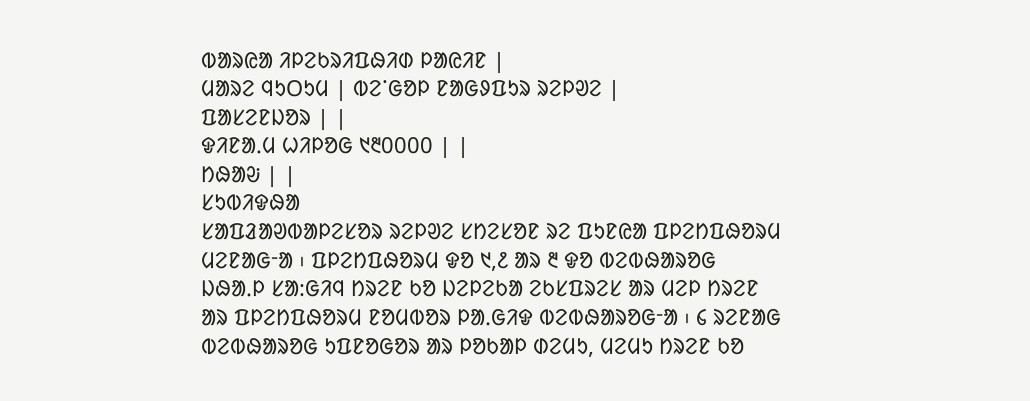ᱵᱟᱨᱭᱟ ᱤᱞᱮᱠᱨᱤᱯᱷᱤᱰ ᱞᱟᱭᱤᱱ |
ᱢᱟᱨᱮ ᱧᱩᱛᱩᱢ | ᱵᱮᱸᱜᱚᱞ ᱱᱟᱜᱽᱯᱩᱨ ᱨᱮᱞᱣᱮ |
ᱯᱟᱥᱮᱱᱡᱚᱨ | |
ᱫᱤᱱᱟᱹᱢ ᱦᱤᱞᱚᱜ ᱑᱓᱐᱐᱐᱐ | |
ᱴᱷᱟᱶ | |
ᱥᱩᱵᱤᱫᱷᱟ
ᱥᱟᱯᱲᱟᱣᱵᱟᱞᱮᱥᱚᱨ ᱨᱮᱞᱣᱮ ᱥᱴᱮᱥᱚᱱ ᱨᱮ ᱯᱩᱱᱭᱟ ᱯᱞᱮᱴᱯᱷᱚᱨᱢ ᱢᱮᱱᱟᱜᱼᱟ ᱾ ᱯᱞᱮᱴᱯᱷᱚᱨᱢ ᱫᱚ ᱑,᱒ ᱟᱨ ᱓ ᱫᱚ ᱵᱮᱵᱷᱟᱨᱚᱜ ᱡᱷᱟᱹᱞ ᱥᱟ:ᱜᱤᱧ ᱴᱨᱮᱱ ᱠᱚ ᱡᱮᱞᱮᱠᱟ ᱮᱠᱥᱯᱨᱮᱥ ᱟᱨ ᱢᱮᱞ ᱴᱨᱮᱱ ᱟᱨ ᱯᱞᱮᱴᱯᱷᱚᱨᱢ ᱱᱚᱢᱵᱚᱨ ᱞᱟᱹᱜᱤᱫ ᱵᱮᱵᱷᱟᱨᱚᱜᱼᱟ ᱾ ᱔ ᱨᱮᱱᱟᱜ ᱵᱮᱵᱷᱟᱨᱚᱜ ᱩᱯᱱᱚᱜᱚᱨ ᱟᱨ ᱞᱚᱠᱟᱞ ᱰᱮᱢᱩ, ᱢᱮᱢᱩ ᱴᱨᱮᱱ ᱠᱚ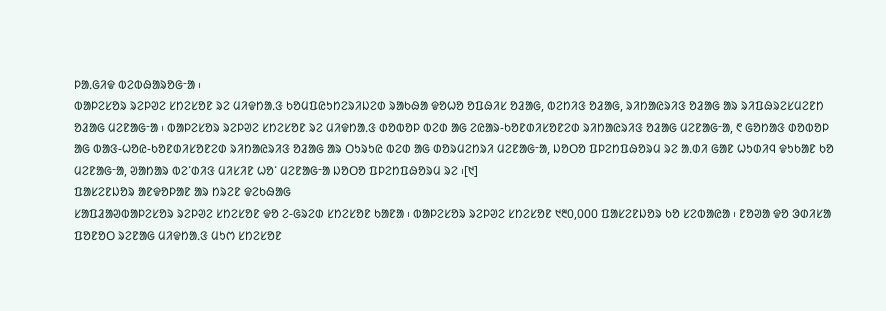ᱞᱟᱹᱜᱤᱫ ᱵᱮᱵᱷᱟᱨᱚᱜᱼᱟ ᱾
ᱵᱟᱞᱮᱥᱚᱨ ᱨᱮᱞᱣᱮ ᱥᱴᱮᱥᱚᱱ ᱨᱮ ᱢᱤᱫᱴᱟᱹᱝ ᱠᱚᱢᱯᱭᱩᱴᱮᱨᱤᱡᱮᱰ ᱨᱟᱠᱷᱟ ᱫᱚᱦᱚ ᱚᱯᱷᱤᱥ ᱚᱲᱟᱜ, ᱵᱮᱴᱤᱝ ᱚᱲᱟᱜ, ᱨᱤᱴᱟᱭᱨᱤᱝ ᱚᱲᱟᱜ ᱟᱨ ᱨᱤᱯᱷᱨᱮᱥᱢᱮᱱᱴ ᱚᱲᱟᱜ ᱢᱮᱱᱟᱜᱼᱟ ᱾ ᱵᱟᱞᱮᱥᱚᱨ ᱨᱮᱞᱣᱮ ᱥᱴᱮᱥᱚᱱ ᱨᱮ ᱢᱤᱫᱴᱟᱹᱝ ᱰᱚᱵᱚᱞ ᱵᱮᱰ ᱟᱜ ᱮᱭᱟᱨ-ᱠᱚᱱᱰᱤᱥᱚᱱᱮᱰ ᱨᱤᱴᱟᱭᱨᱤᱝ ᱚᱲᱟᱜ ᱢᱮᱱᱟᱜᱼᱟ, ᱖ ᱜᱚᱴᱟᱝ ᱰᱚᱵᱚᱞ ᱟᱜ ᱵᱟᱝ-ᱦᱚᱭ-ᱠᱚᱱᱰᱤᱥᱚᱱᱮᱰ ᱨᱤᱴᱟᱭᱨᱤᱝ ᱚᱲᱟᱜ ᱟᱨ ᱛᱩᱨᱩᱭ ᱵᱮᱰ ᱟᱜ ᱰᱚᱨᱢᱮᱴᱨᱤ ᱢᱮᱱᱟᱜᱼᱟ, ᱡᱚᱛᱚ ᱯᱞᱮᱴᱯᱷᱚᱨᱢ ᱨᱮ ᱟᱹᱰᱤ ᱜᱟᱱ ᱦᱩᱰᱤᱧ ᱫᱩᱠᱟᱱ ᱠᱚ ᱢᱮᱱᱟᱜᱼᱟ, ᱣᱟᱴᱟᱨ ᱵᱮᱸᱰᱤᱝ ᱢᱤᱥᱤᱱ ᱦᱚᱸ ᱢᱮᱱᱟᱜᱼᱟ ᱡᱚᱛᱚ ᱯᱞᱮᱴᱯᱷᱚᱨᱢ ᱨᱮ ᱾[᱑]
ᱯᱟᱥᱮᱱᱡᱚᱨ ᱟᱱᱫᱚᱞᱟᱱ ᱟᱨ ᱴᱨᱮᱱ ᱫᱮᱠᱷᱟᱜ
ᱥᱟᱯᱲᱟᱣᱵᱟᱞᱮᱥᱚᱨ ᱨᱮᱞᱣᱮ ᱥᱴᱮᱥᱚᱱ ᱫᱚ ᱮ-ᱜᱨᱮᱰ ᱥᱴᱮᱥᱚᱱ ᱠᱟᱱᱟ ᱾ ᱵᱟᱞᱮᱥᱚᱨ ᱨᱮᱞᱣᱮ ᱥᱴᱮᱥᱚᱱ ᱑᱓᱐,᱐᱐᱐ ᱯᱟᱥᱮᱱᱡᱚᱨ ᱠᱚ ᱥᱮᱵᱟᱭᱟ ᱾ ᱱᱚᱣᱟ ᱫᱚ ᱳᱰᱤᱥᱟ ᱯᱚᱱᱚᱛ ᱨᱮᱱᱟᱜ ᱢᱤᱫᱴᱟᱹᱝ ᱢᱩᱬ ᱥᱴᱮᱥᱚᱱ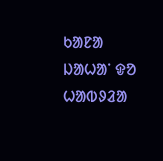ᱠᱟᱱᱟ ᱡᱟᱦᱟᱸ ᱫᱚ ᱦᱟᱵᱽᱲᱟ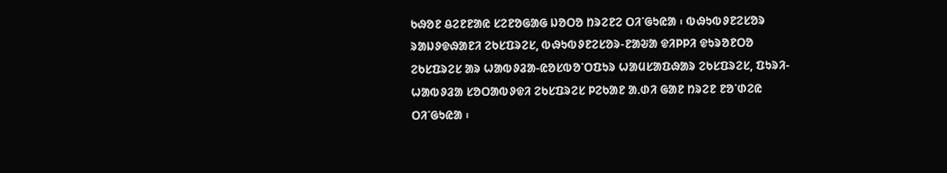ᱠᱷᱚᱱ ᱪᱮᱱᱱᱟᱭ ᱥᱮᱱᱚᱜᱟᱜ ᱡᱚᱛᱚ ᱴᱨᱮᱱᱮ ᱛᱤᱸᱜᱩᱭᱟ ᱾ ᱵᱷᱩᱵᱽᱱᱮᱥᱚᱨ ᱨᱟᱡᱽᱫᱷᱟᱱᱤ ᱮᱠᱥᱯᱨᱮᱥ, ᱵᱷᱩᱵᱽᱱᱮᱥᱚᱨ-ᱱᱟᱶᱟ ᱫᱤᱞᱞᱤ ᱫᱩᱨᱚᱱᱛᱚ ᱮᱠᱥᱯᱨᱮᱥ ᱟᱨ ᱦᱟᱵᱽᱲᱟ-ᱭᱚᱥᱵᱚᱸᱛᱯᱩᱨ ᱦᱟᱢᱥᱟᱯᱷᱟᱨ ᱮᱠᱥᱯᱨᱮᱥ, ᱯᱩᱨᱤ-ᱦᱟᱵᱽᱲᱟ ᱥᱚᱛᱟᱵᱽᱫᱤ ᱮᱠᱥᱯᱨᱮᱥ ᱞᱮᱠᱟᱱ ᱟᱹᱰᱤ ᱜᱟᱱ ᱴᱨᱮᱱ ᱱᱚᱸᱰᱮᱭ ᱛᱤᱸᱜᱩᱭᱟ ᱾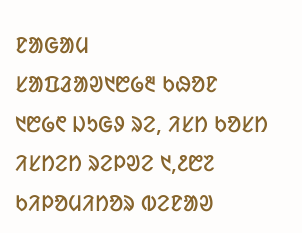ᱱᱟᱜᱟᱢ
ᱥᱟᱯᱲᱟᱣ᱑᱘᱙᱓ ᱠᱷᱚᱱ ᱑᱘᱙᱖ ᱡᱩᱜᱽ ᱨᱮ, ᱤᱥᱴ ᱠᱚᱥᱴ ᱤᱥᱴᱮᱴ ᱨᱮᱞᱣᱮ ᱑,᱒᱘᱗ ᱠᱤᱞᱚᱢᱤᱴᱚᱨ ᱵᱮᱱᱟᱣ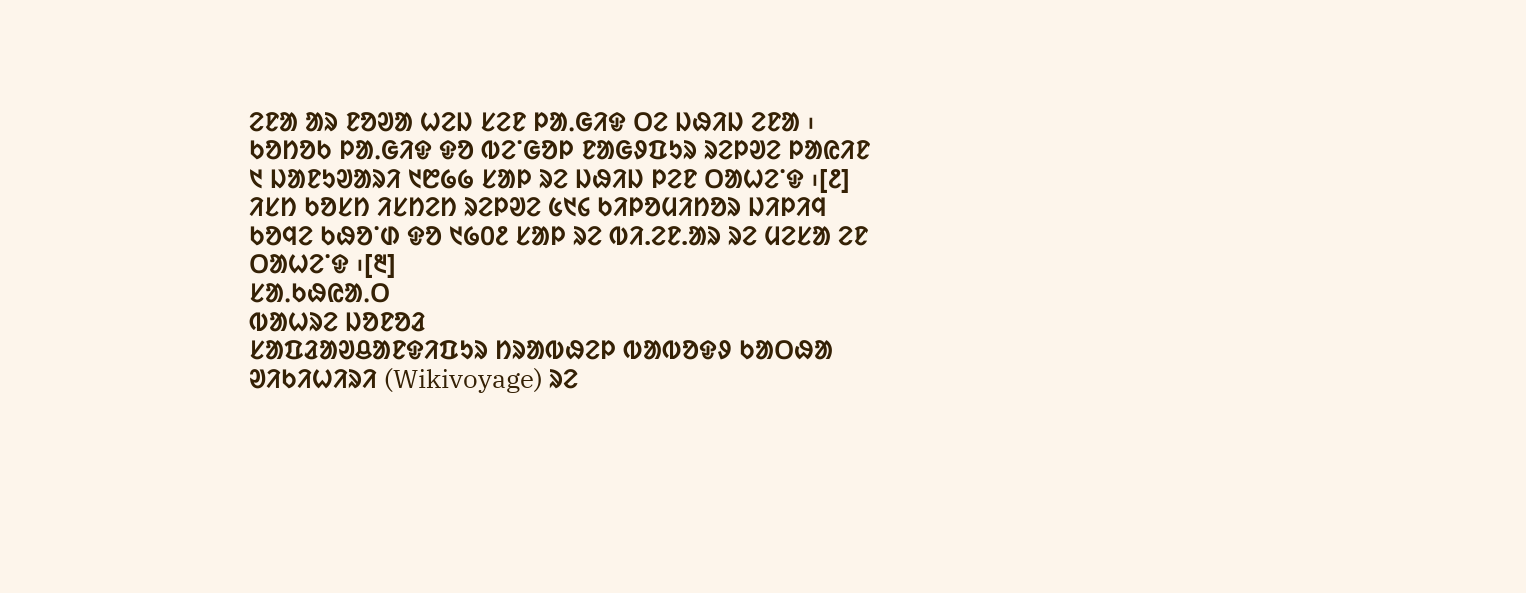ᱮᱱᱟ ᱟᱨ ᱱᱚᱣᱟ ᱦᱮᱡ ᱥᱮᱱ ᱞᱟᱹᱜᱤᱫ ᱛᱮ ᱡᱷᱤᱡ ᱮᱱᱟ ᱾ ᱠᱚᱴᱚᱠ ᱞᱟᱹᱜᱤᱫ ᱫᱚ ᱵᱮᱸᱜᱚᱞ ᱱᱟᱜᱽᱯᱩᱨ ᱨᱮᱞᱣᱮ ᱞᱟᱭᱤᱱ ᱑ ᱡᱟᱱᱩᱣᱟᱨᱤ ᱑᱘᱙᱙ ᱥᱟᱞ ᱨᱮ ᱡᱷᱤᱡ ᱞᱮᱱ ᱛᱟᱦᱮᱸᱫ ᱾[᱒] ᱤᱥᱴ ᱠᱚᱥᱴ ᱤᱥᱴᱮᱴ ᱨᱮᱞᱣᱮ ᱕᱑᱔ ᱠᱤᱞᱚᱢᱤᱴᱚᱨ ᱡᱤᱞᱤᱧ ᱠᱚᱧᱮ ᱠᱷᱚᱸᱰ ᱫᱚ ᱑᱙᱐᱒ ᱥᱟᱞ ᱨᱮ ᱵᱤ.ᱮᱱ.ᱟᱨ ᱨᱮ ᱢᱮᱥᱟ ᱮᱱ ᱛᱟᱦᱮᱸᱫ ᱾[᱓]
ᱥᱟᱹᱠᱷᱭᱟᱹᱛ
ᱵᱟᱦᱨᱮ ᱡᱚᱱᱚᱲ
ᱥᱟᱯᱲᱟᱣᱪᱟᱱᱫᱤᱯᱩᱨ ᱴᱨᱟᱵᱷᱮᱞ ᱵᱟᱵᱚᱫᱽ ᱠᱟᱛᱷᱟ ᱣᱤᱠᱤᱦᱤᱨᱤ (Wikivoyage) ᱨᱮ